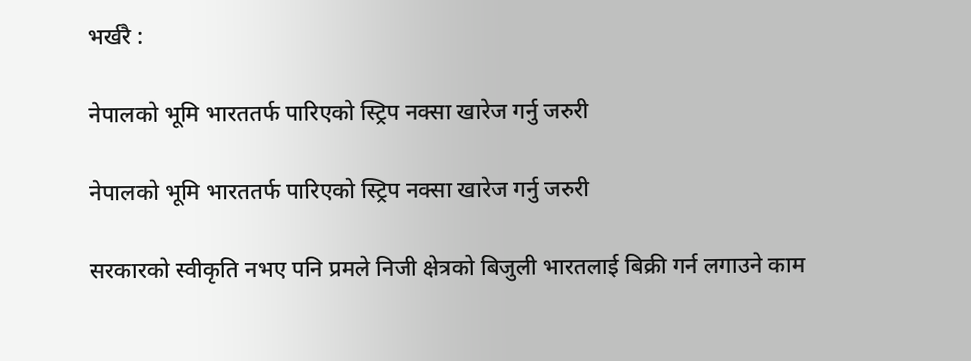भर्खरै :

नेपालको भूमि भारततर्फ पारिएको स्ट्रिप नक्सा खारेज गर्नु जरुरी

नेपालको भूमि भारततर्फ पारिएको स्ट्रिप नक्सा खारेज गर्नु जरुरी

सरकारको स्वीकृति नभए पनि प्रमले निजी क्षेत्रको बिजुली भारतलाई बिक्री गर्न लगाउने काम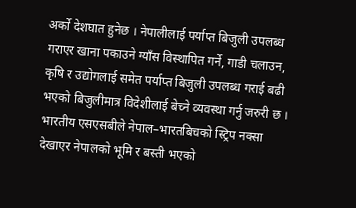अर्को देशघात हुनेछ । नेपालीलाई पर्याप्त बिजुली उपलब्ध गराएर खाना पकाउने ग्याँस विस्थापित गर्ने, गाडी चलाउन, कृषि र उद्योगलाई समेत पर्याप्त बिजुली उपलब्ध गराई बढी भएको बिजुलीमात्र विदेशीलाई बेच्ने व्यवस्था गर्नु जरुरी छ ।
भारतीय एसएसबीले नेपाल–भारतबिचको स्ट्रिप नक्सा देखाएर नेपालको भूमि र बस्ती भएको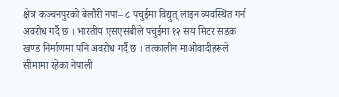क्षेत्र कञ्चनपुरको बेलौरी नपा– ८ पचुईमा विद्युत् लाइन व्यवस्थित गर्न अवरोध गर्दै छ । भारतीय एसएसबीले पचुईमा १२ सय मिटर सडक खण्ड निर्माणमा पनि अवरोध गर्दै छ । तत्कालीन माओवादीहरूले सीमामा रहेका नेपाली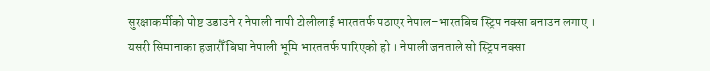सुरक्षाकर्मीको पोष्ट उडाउने र नेपाली नापी टोलीलाई भारततर्फ पठाएर नेपाल–भारतबिच स्ट्रिप नक्सा बनाउन लगाए । यसरी सिमानाका हजारौँ बिघा नेपाली भूमि भारततर्फ पारिएको हो । नेपाली जनताले सो स्ट्रिप नक्सा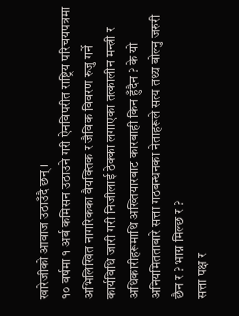खारेजीको आवाज उठाउँदै छन् ।
१० वर्षमा १ अर्ब कमिसन उठाउने गरी ऐनविपरीत राष्ट्रिय परिचयपत्रमा अभिलिखित नागरिकका वैयक्तिक र जैविक विवरण रुजु गर्ने कार्यविधि जारी गरी निजीलाई ठेक्का लगाएका तत्कालीन मन्त्री र अधिकारीहरूमाथि अख्तियारबाट कारबाही किन हुँदैन ? के यो अनियमितताबारे सत्ता गठबन्धनका नेताहरूले सत्य तथ्य बोल्नु जरुरी छैन र ? भाग्न मिल्छ र ?
सत्ता पक्ष र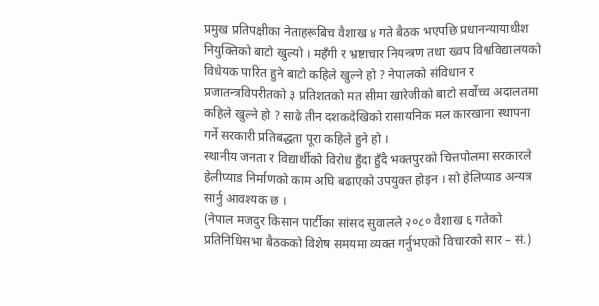प्रमुख प्रतिपक्षीका नेताहरूबिच वैशाख ४ गते बैठक भएपछि प्रधानन्यायाधीश नियुक्तिको बाटो खुल्यो । महँगी र भ्रष्टाचार नियन्त्रण तथा ख्वप विश्वविद्यालयको विधेयक पारित हुने बाटो कहिले खुल्ने हो ? नेपालको संविधान र प्रजातन्त्रविपरीतको ३ प्रतिशतको मत सीमा खारेजीको बाटो सर्वोच्च अदालतमा कहिले खुल्ने हो ? साढे तीन दशकदेखिको रासायनिक मल कारखाना स्थापना गर्ने सरकारी प्रतिबद्धता पूरा कहिले हुने हो ।
स्थानीय जनता र विद्यार्थीको विरोध हुँदा हुँदै भक्तपुरको चित्तपोलमा सरकारले हेलीप्याड निर्माणको काम अघि बढाएको उपयुक्त होइन । सो हेलिप्याड अन्यत्र सार्नु आवश्यक छ ।
(नेपाल मजदुर किसान पार्टीका सांसद सुवालले २०८० वैशाख ६ गतेको प्रतिनिधिसभा बैठकको विशेष समयमा व्यक्त गर्नुभएको विचारको सार – सं.)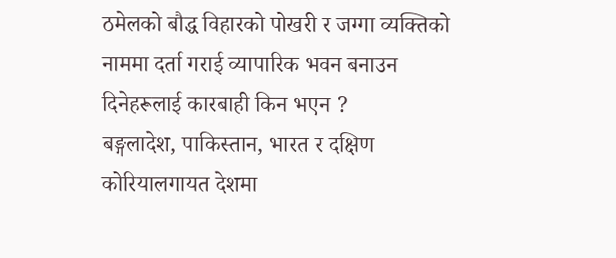ठमेलको बौद्ध विहारको पोखरी र जग्गा व्यक्तिको नाममा दर्ता गराई व्यापारिक भवन बनाउन दिनेहरूलाई कारबाही किन भएन ?
बङ्गलादेश, पाकिस्तान, भारत र दक्षिण कोरियालगायत देशमा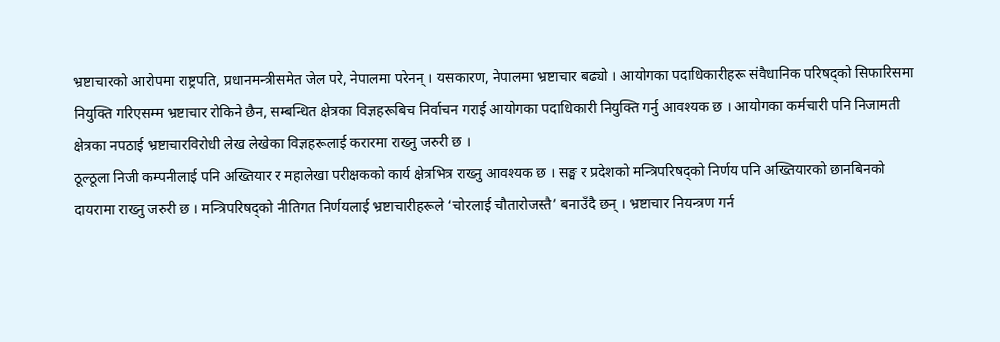भ्रष्टाचारको आरोपमा राष्ट्रपति, प्रधानमन्त्रीसमेत जेल परे, नेपालमा परेनन् । यसकारण, नेपालमा भ्रष्टाचार बढ्यो । आयोगका पदाधिकारीहरू संवैधानिक परिषद्को सिफारिसमा नियुक्ति गरिएसम्म भ्रष्टाचार रोकिने छैन, सम्बन्धित क्षेत्रका विज्ञहरूबिच निर्वाचन गराई आयोगका पदाधिकारी नियुक्ति गर्नु आवश्यक छ । आयोगका कर्मचारी पनि निजामती क्षेत्रका नपठाई भ्रष्टाचारविरोधी लेख लेखेका विज्ञहरूलाई करारमा राख्नु जरुरी छ ।
ठूल्ठूला निजी कम्पनीलाई पनि अख्तियार र महालेखा परीक्षकको कार्य क्षेत्रभित्र राख्नु आवश्यक छ । सङ्घ र प्रदेशको मन्त्रिपरिषद्को निर्णय पनि अख्तियारको छानबिनको दायरामा राख्नु जरुरी छ । मन्त्रिपरिषद्को नीतिगत निर्णयलाई भ्रष्टाचारीहरूले ‘चोरलाई चौतारोजस्तै’ बनाउँदै छन् । भ्रष्टाचार नियन्त्रण गर्न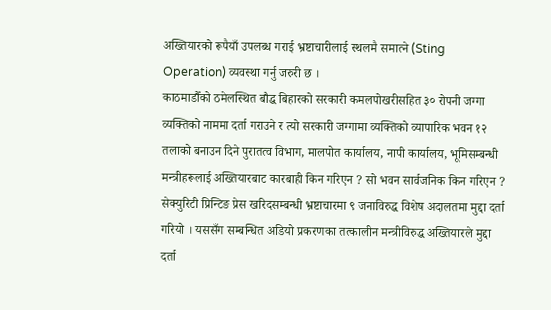अख्तियारको रूपैयाँ उपलब्ध गराई भ्रष्टाचारीलाई स्थलमै समात्ने (Sting Operation) व्यवस्था गर्नु जरुरी छ ।
काठमाडौँको ठमेलस्थित बौद्ध बिहारको सरकारी कमलपोखरीसहित ३० रोपनी जग्गा व्यक्तिको नाममा दर्ता गराउने र त्यो सरकारी जग्गामा व्यक्तिको व्यापारिक भवन १२ तलाको बनाउन दिने पुरातत्व विभाग, मालपोत कार्यालय, नापी कार्यालय, भूमिसम्बन्धी मन्त्रीहरूलाई अख्तियारबाट कारबाही किन गरिएन ? सो भवन सार्वजनिक किन गरिएन ?
सेक्युरिटी प्रिन्टिङ प्रेस खरिदसम्बन्धी भ्रष्टाचारमा ९ जनाविरुद्ध विशेष अदालतमा मुद्दा दर्ता गरियो । यससँग सम्बन्धित अडियो प्रकरणका तत्कालीन मन्त्रीविरुद्ध अख्तियारले मुद्दा दर्ता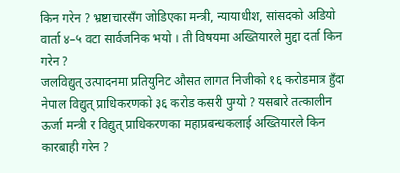किन गरेन ? भ्रष्टाचारसँग जोडिएका मन्त्री, न्यायाधीश, सांसदको अडियो वार्ता ४–५ वटा सार्वजनिक भयो । ती विषयमा अख्तियारले मुद्दा दर्ता किन गरेन ?
जलविद्युत् उत्पादनमा प्रतियुनिट औसत लागत निजीको १६ करोडमात्र हुँदा नेपाल विद्युत् प्राधिकरणको ३६ करोड कसरी पुग्यो ? यसबारे तत्कालीन ऊर्जा मन्त्री र विद्युत् प्राधिकरणका महाप्रबन्धकलाई अख्तियारले किन कारबाही गरेन ?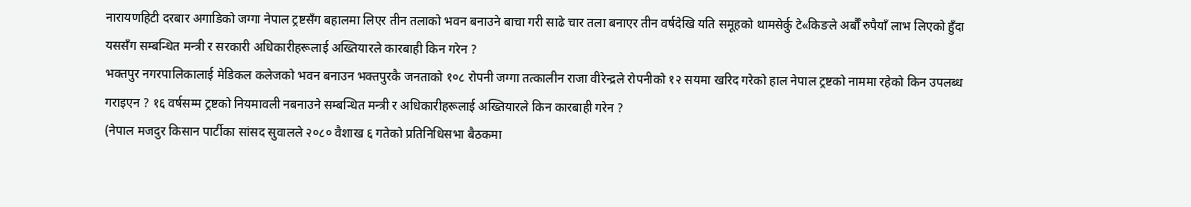नारायणहिटी दरबार अगाडिको जग्गा नेपाल ट्रष्टसँग बहालमा लिएर तीन तलाको भवन बनाउने बाचा गरी साढे चार तला बनाएर तीन वर्षदेखि यति समूहको थामसेर्कु टे«किङले अर्बौँ रुपैयाँ लाभ लिएको हुँदा यससँग सम्बन्धित मन्त्री र सरकारी अधिकारीहरूलाई अख्तियारले कारबाही किन गरेन ?
भक्तपुर नगरपालिकालाई मेडिकल कलेजको भवन बनाउन भक्तपुरकै जनताको १०८ रोपनी जग्गा तत्कालीन राजा वीरेन्द्रले रोपनीको १२ सयमा खरिद गरेको हाल नेपाल ट्रष्टको नाममा रहेको किन उपलब्ध गराइएन ? १६ वर्षसम्म ट्रष्टको नियमावली नबनाउने सम्बन्धित मन्त्री र अधिकारीहरूलाई अख्तियारले किन कारबाही गरेन ?
(नेपाल मजदुर किसान पार्टीका सांसद सुवालले २०८० वैशाख ६ गतेको प्रतिनिधिसभा बैठकमा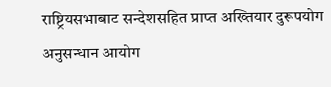राष्ट्रियसभाबाट सन्देशसहित प्राप्त अख्तियार दुरूपयोग अनुसन्धान आयोग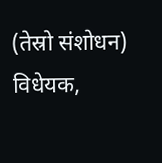(तेस्रो संशोधन) विधेयक,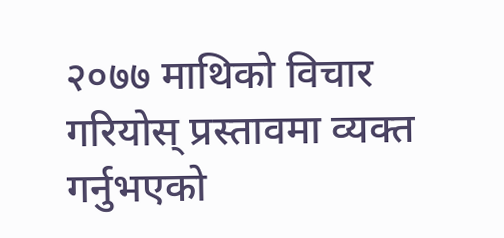२०७७ माथिको विचार गरियोस् प्रस्तावमा व्यक्त गर्नुभएको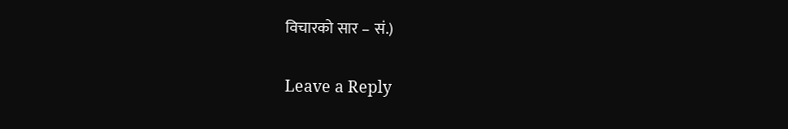विचारको सार – सं.)

Leave a Reply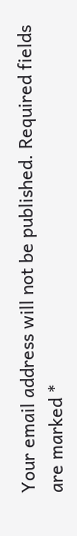Your email address will not be published. Required fields are marked *